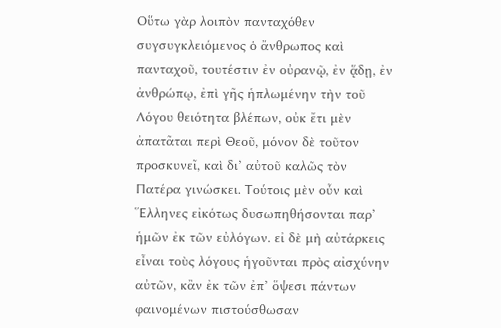Οὕτω γὰρ λοιπὸν πανταχόθεν συγσυγκλειόμενος ὁ ἄνθρωπος καὶ πανταχοῦ, τουτέστιν ἐν οὐρανῷ, ἐν ᾅδῃ, ἐν ἀνθρώπῳ, ἐπὶ γῆς ἡπλωμένην τὴν τοῦ Λόγου θειότητα βλέπων, οὐκ ἔτι μὲν ἀπατᾶται περὶ Θεοῦ, μόνον δὲ τοῦτον προσκυνεῖ, καὶ δι’ αὐτοῦ καλῶς τὸν Πατέρα γινώσκει. Τούτοις μὲν οὖν καὶ Ἕλληνες εἰκότως δυσωπηθήσονται παρ’ ἡμῶν ἐκ τῶν εὐλόγων. εἰ δὲ μὴ αὐτάρκεις εἶναι τοὺς λόγους ἡγοῦνται πρὸς αἰσχύνην αὐτῶν, κἂν ἐκ τῶν ἐπ’ ὅψεσι πάντων φαινομένων πιστούσθωσαν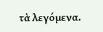τὰ λεγόμενα.